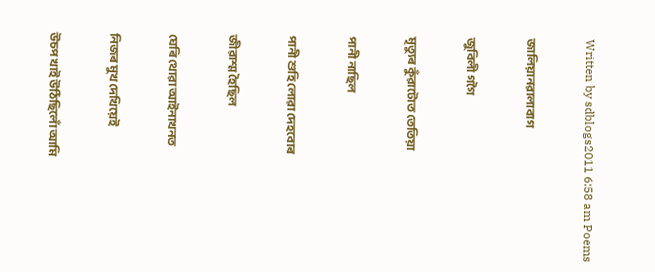Written by sdblogs2011 6:58 am Poems

জালিয়ানৱালাবাগ

জুবিলী গগৈ

মৃত্যুৰ কুঁৱাটোত তেতিয়া

পানী নাছিল

পানী শুহি লোৱা দেহবোৰ

জীৱাশ্ম হৈছিল

ঘেৰি থোৱা আইনাখনত

নিজৰ মুখ দেখিয়েই

উচপ খাই উঠিছিলোঁ আমি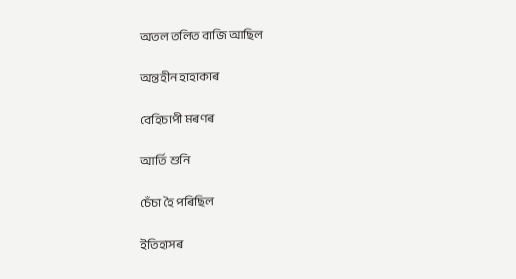অতল তলিত বাজি আছিল

অন্তহীন হাহাকাৰ

বেহিচাপী মৰণৰ

আৰ্তি শুনি

চেঁচা হৈ পৰিছিল

ইতিহাসৰ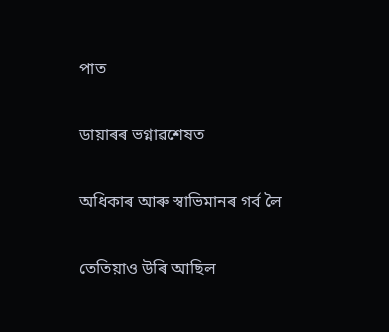পাত

ডায়াৰৰ ভগ্নাৱশেষত

অধিকাৰ আৰু স্বাভিমানৰ গৰ্ব লৈ

তেতিয়াও উৰি আছিল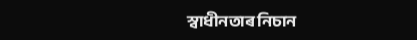স্বাধীনতাৰ নিচান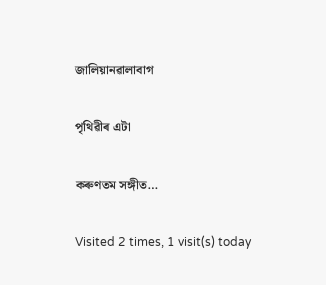জালিয়ানৱালাবাগ

পৃথিৱীৰ এটা

কৰুণতম সঙ্গীত…

Visited 2 times, 1 visit(s) today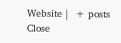Website |  + posts
Close